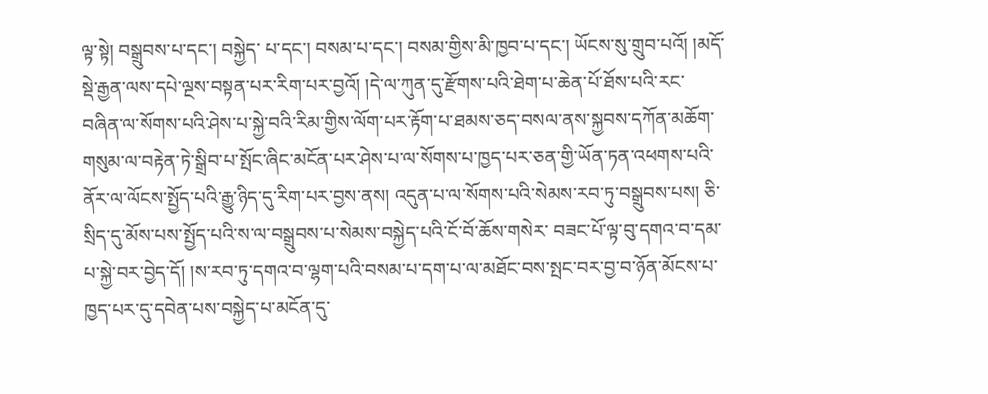ལྟ་སྟེ། བསྒྲུབས་པ་དང་། བསྐྱེད་ པ་དང་། བསམ་པ་དང་། བསམ་གྱིས་མི་ཁྱབ་པ་དང་། ཡོངས་སུ་གྲུབ་པའོ། །མདོ་སྡེ་རྒྱན་ལས་དཔེ་ལྔས་བསྟན་པར་རིག་པར་བྱའོ། །དེ་ལ་ཀུན་དུ་རྫོགས་པའི་ཐེག་པ་ཆེན་པོ་ཐོས་པའི་རང་བཞིན་ལ་སོགས་པའི་ཤེས་པ་སྐྱེ་བའི་རིམ་གྱིས་ལོག་པར་རྟོག་པ་ཐམས་ཅད་བསལ་ནས་སྐྱབས་དཀོན་མཆོག་ གསུམ་ལ་བརྟེན་ཏེ་སྒྲིབ་པ་སྤོང་ཞིང་མངོན་པར་ཤེས་པ་ལ་སོགས་པ་ཁྱད་པར་ཅན་གྱི་ཡོན་ཏན་འཕགས་པའི་ནོར་ལ་ལོངས་སྤྱོད་པའི་རྒྱུ་ཉིད་དུ་རིག་པར་བྱས་ནས། འདུན་པ་ལ་སོགས་པའི་སེམས་རབ་ཏུ་བསྒྲུབས་པས། ཅི་སྲིད་དུ་མོས་པས་སྤྱོད་པའི་ས་ལ་བསྒྲུབས་པ་སེམས་བསྐྱེད་པའི་ངོ་བོ་ཆོས་གསེར་ བཟང་པོ་ལྟ་བུ་དགའ་བ་དམ་པ་སྐྱེ་བར་བྱེད་དོ། །ས་རབ་ཏུ་དགའ་བ་ལྷག་པའི་བསམ་པ་དག་པ་ལ་མཐོང་བས་སྤང་བར་བྱ་བ་ཉོན་མོངས་པ་ཁྱད་པར་དུ་དབེན་པས་བསྐྱེད་པ་མངོན་དུ་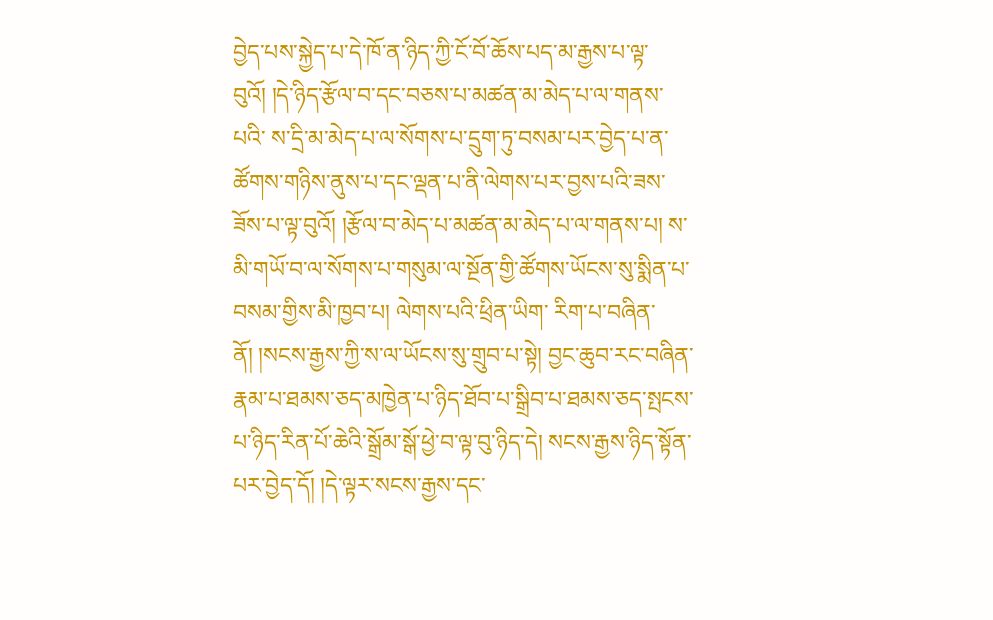བྱེད་པས་སྐྱེད་པ་དེ་ཁོ་ན་ཉིད་ཀྱི་ངོ་བོ་ཆོས་པད་མ་རྒྱས་པ་ལྟ་བུའོ། །དེ་ཉིད་རྩོལ་བ་དང་བཅས་པ་མཚན་མ་མེད་པ་ལ་གནས་པའི་ ས་དྲི་མ་མེད་པ་ལ་སོགས་པ་དྲུག་ཏུ་བསམ་པར་བྱེད་པ་ན་ཚོགས་གཉིས་ནུས་པ་དང་ལྡན་པ་ནི་ལེགས་པར་བྱས་པའི་ཟས་ཟོས་པ་ལྟ་བུའོ། །རྩོལ་བ་མེད་པ་མཚན་མ་མེད་པ་ལ་གནས་པ། ས་མི་གཡོ་བ་ལ་སོགས་པ་གསུམ་ལ་སྔོན་གྱི་ཚོགས་ཡོངས་སུ་སྨིན་པ་བསམ་གྱིས་མི་ཁྱབ་པ། ལེགས་པའི་ཕྲིན་ཡིག་ རིག་པ་བཞིན་ནོ། །སངས་རྒྱས་ཀྱི་ས་ལ་ཡོངས་སུ་གྲུབ་པ་སྟེ། བྱང་ཆུབ་རང་བཞིན་རྣམ་པ་ཐམས་ཅད་མཁྱེན་པ་ཉིད་ཐོབ་པ་སྒྲིབ་པ་ཐམས་ཅད་སྤངས་པ་ཉིད་རིན་པོ་ཆེའི་སྒྲོམ་སྒོ་ཕྱེ་བ་ལྟ་བུ་ཉིད་དེ། སངས་རྒྱས་ཉིད་སྟོན་པར་བྱེད་དོ། །དེ་ལྟར་སངས་རྒྱས་དང་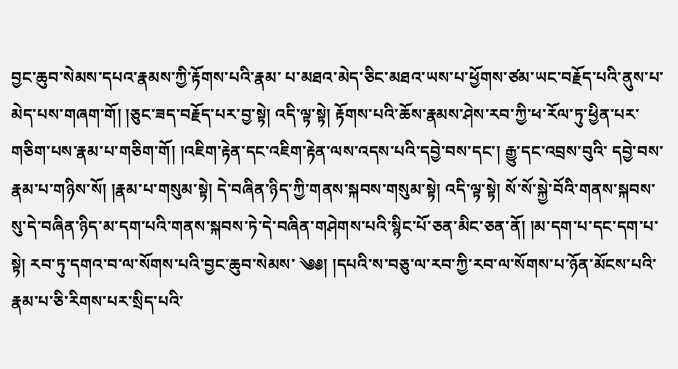བྱང་ཆུབ་སེམས་དཔའ་རྣམས་ཀྱི་རྟོགས་པའི་རྣམ་ པ་མཐའ་མེད་ཅིང་མཐའ་ཡས་པ་ཕྱོགས་ཙམ་ཡང་བརྗོད་པའི་ནུས་པ་མེད་པས་གཞག་གོ། །ཅུང་ཟད་བརྗོད་པར་བྱ་སྟེ། འདི་ལྟ་སྟེ། རྟོགས་པའི་ཆོས་རྣམས་ཤེས་རབ་ཀྱི་ཕ་རོལ་ཏུ་ཕྱིན་པར་གཅིག་པས་རྣམ་པ་གཅིག་གོ། །འཇིག་རྟེན་དང་འཇིག་རྟེན་ལས་འདས་པའི་དབྱེ་བས་དང་། རྒྱུ་དང་འབྲས་བུའི་ དབྱེ་བས་རྣམ་པ་གཉིས་སོ། །རྣམ་པ་གསུམ་སྟེ། དེ་བཞིན་ཉིད་ཀྱི་གནས་སྐབས་གསུམ་སྟེ། འདི་ལྟ་སྟེ། སོ་སོ་སྐྱེ་བོའི་གནས་སྐབས་སུ་དེ་བཞིན་ཉིད་མ་དག་པའི་གནས་སྐབས་ཏེ་དེ་བཞིན་གཤེགས་པའི་སྙིང་པོ་ཅན་མིང་ཅན་ནོ། །མ་དག་པ་དང་དག་པ་སྟེ། རབ་ཏུ་དགའ་བ་ལ་སོགས་པའི་བྱང་ཆུབ་སེམས་ ༄༅། །དཔའི་ས་བཅུ་ལ་རབ་ཀྱི་རབ་ལ་སོགས་པ་ཉོན་མོངས་པའི་རྣམ་པ་ཅི་རིགས་པར་སྲིད་པའི་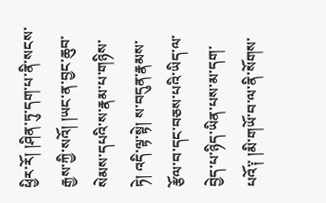ཕྱིར་རོ། །ཤིན་ཏུ་དག་པ་ནི་སངས་རྒྱས་ཀྱི་སའོ། །ཡང་ན་བྱང་ཆུབ་སེམས་དཔའི་ས་རྣམ་པ་གཉིས་ཏེ། འདི་ལྟ་སྟེ། ས་བདུན་རྣམས་རྩོལ་བ་དང་བཅས་པའི་ཡིད་ལ་བྱེད་པ་ཉིད་ཡིན་པས་མ་དག་ པའོ༑ །མི་གཡོ་བ་ལ་ནི་སོགས་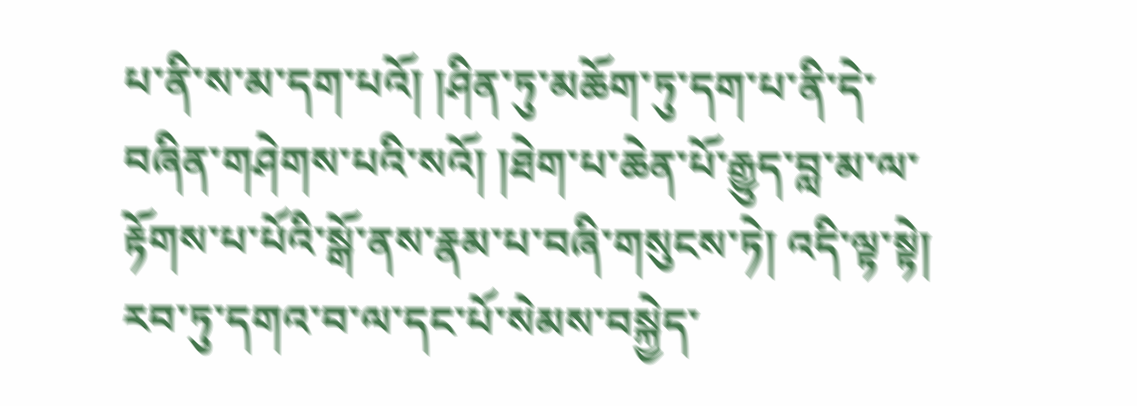པ་ནི་ས་མ་དག་པའོ། །ཤིན་ཏུ་མཆོག་ཏུ་དག་པ་ནི་དེ་བཞིན་གཤེགས་པའི་སའོ། །ཐེག་པ་ཆེན་པོ་རྒྱུད་བླ་མ་ལ་རྟོགས་པ་པོའི་སྒོ་ནས་རྣམ་པ་བཞི་གསུངས་ཏེ། འདི་ལྟ་སྟེ། རབ་ཏུ་དགའ་བ་ལ་དང་པོ་སེམས་བསྐྱེད་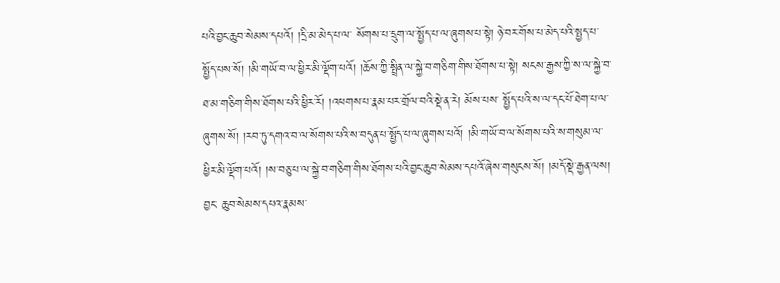པའི་བྱང་ཆུབ་སེམས་དཔའོ། །དྲི་མ་མེད་པ་ལ་ སོགས་པ་དྲུག་ལ་སྤྱོད་པ་ལ་ཞུགས་པ་སྟེ། ཉེ་བར་གོས་པ་མེད་པའི་སྤྱད་པ་སྤྱོད་པས་སོ། །མི་གཡོ་བ་ལ་ཕྱིར་མི་ལྡོག་པའོ། །ཆོས་ཀྱི་སྤྲིན་ལ་སྐྱེ་བ་གཅིག་གིས་ཐོགས་པ་སྟེ། སངས་རྒྱས་ཀྱི་ས་ལ་སྐྱེ་བ་ཐ་མ་གཅིག་གིས་ཐོགས་པའི་ཕྱིར་རོ། །འཕགས་པ་རྣམ་པར་གྲོལ་བའི་སྡེ་ན་རེ། མོས་པས་ སྤྱོད་པའི་ས་ལ་དང་པོ་ཐེག་པ་ལ་ཞུགས་སོ། །རབ་ཏུ་དགའ་བ་ལ་སོགས་པའི་ས་བདུན་པ་སྤྱོད་པ་ལ་ཞུགས་པའོ། །མི་གཡོ་བ་ལ་སོགས་པའི་ས་གསུམ་ལ་ཕྱིར་མི་ལྡོག་པའོ། །ས་བཅུ་པ་ལ་སྐྱེ་བ་གཅིག་གིས་ཐོགས་པའི་བྱང་ཆུབ་སེམས་དཔའོ་ཞེས་གསུངས་སོ། །མདོ་སྡེ་རྒྱན་ལས། བྱང་ ཆུབ་སེམས་དཔའ་རྣམས་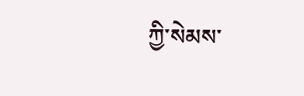ཀྱི་སེམས་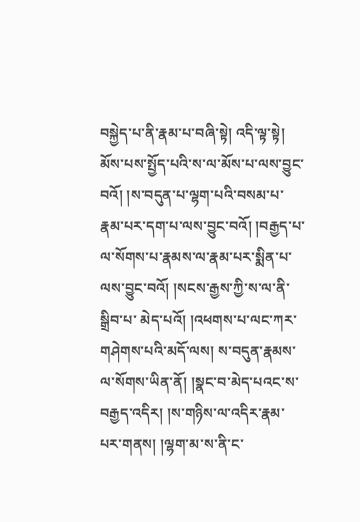བསྐྱེད་པ་ནི་རྣམ་པ་བཞི་སྟེ། འདི་ལྟ་སྟེ། མོས་པས་སྤྱོད་པའི་ས་ལ་མོས་པ་ལས་བྱུང་བའོ། །ས་བདུན་པ་ལྷག་པའི་བསམ་པ་རྣམ་པར་དག་པ་ལས་བྱུང་བའོ། །བརྒྱད་པ་ལ་སོགས་པ་རྣམས་ལ་རྣམ་པར་སྨིན་པ་ལས་བྱུང་བའོ། །སངས་རྒྱས་ཀྱི་ས་ལ་ནི་སྒྲིབ་པ་ མེད་པའོ། །འཕགས་པ་ལང་ཀར་གཤེགས་པའི་མདོ་ལས། ས་བདུན་རྣམས་ལ་སོགས་ཡིན་ནོ། །སྣང་བ་མེད་པའང་ས་བརྒྱད་འདིར། །ས་གཉིས་ལ་འདིར་རྣམ་པར་གནས། །ལྷག་མ་ས་ནི་ང་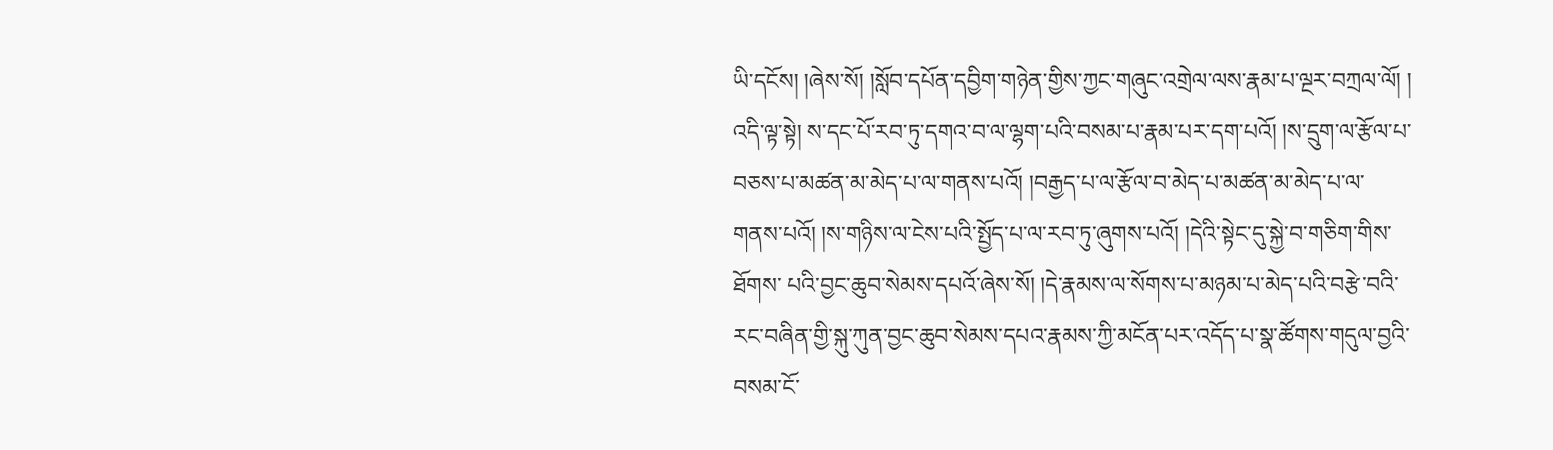ཡི་དངོས། །ཞེས་སོ། །སློབ་དཔོན་དབྱིག་གཉེན་གྱིས་ཀྱང་གཞུང་འགྲེལ་ལས་རྣམ་པ་ལྔར་བཀྲལ་ལོ། ། འདི་ལྟ་སྟེ། ས་དང་པོ་རབ་ཏུ་དགའ་བ་ལ་ལྷག་པའི་བསམ་པ་རྣམ་པར་དག་པའོ། །ས་དྲུག་ལ་རྩོལ་པ་བཅས་པ་མཚན་མ་མེད་པ་ལ་གནས་པའོ། །བརྒྱད་པ་ལ་རྩོལ་བ་མེད་པ་མཚན་མ་མེད་པ་ལ་གནས་པའོ། །ས་གཉིས་ལ་ངེས་པའི་སྤྱོད་པ་ལ་རབ་ཏུ་ཞུགས་པའོ། །དེའི་སྟེང་དུ་སྐྱེ་བ་གཅིག་གིས་ཐོགས་ པའི་བྱང་ཆུབ་སེམས་དཔའོ་ཞེས་སོ། །དེ་རྣམས་ལ་སོགས་པ་མཉམ་པ་མེད་པའི་བརྩེ་བའི་རང་བཞིན་གྱི་སྐུ་ཀུན་བྱང་ཆུབ་སེམས་དཔའ་རྣམས་ཀྱི་མངོན་པར་འདོད་པ་སྣ་ཚོགས་གདུལ་བྱའི་བསམ་ངོ་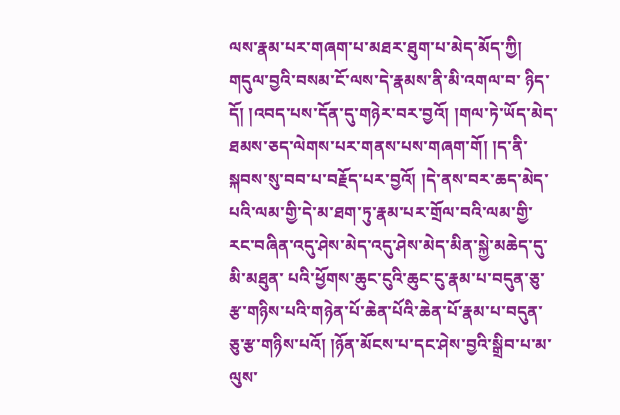ལས་རྣམ་པར་གཞག་པ་མཐར་ཐུག་པ་མེད་མོད་ཀྱི། གདུལ་བྱའི་བསམ་ངོ་ལས་དེ་རྣམས་ནི་མི་འགལ་བ་ ཉིད་དོ། །འབད་པས་དོན་དུ་གཉེར་བར་བྱའོ། །གལ་ཏེ་ཡོད་མེད་ཐམས་ཅད་ལེགས་པར་གནས་པས་གཞག་གོ། །ད་ནི་སྐབས་སུ་བབ་པ་བརྗོད་པར་བྱའོ། །དེ་ནས་བར་ཆད་མེད་པའི་ལམ་གྱི་དེ་མ་ཐག་ཏུ་རྣམ་པར་གྲོལ་བའི་ལམ་གྱི་རང་བཞིན་འདུ་ཤེས་མེད་འདུ་ཤེས་མེད་མིན་སྐྱེ་མཆེད་དུ་མི་མཐུན་ པའི་ཕྱོགས་ཆུང་ངུའི་ཆུང་ངུ་རྣམ་པ་བདུན་ཅུ་རྩ་གཉིས་པའི་གཉེན་པོ་ཆེན་པོའི་ཆེན་པོ་རྣམ་པ་བདུན་ཅུ་རྩ་གཉིས་པའོ། །ཉོན་མོངས་པ་དང་ཤེས་བྱའི་སྒྲིབ་པ་མ་ལུས་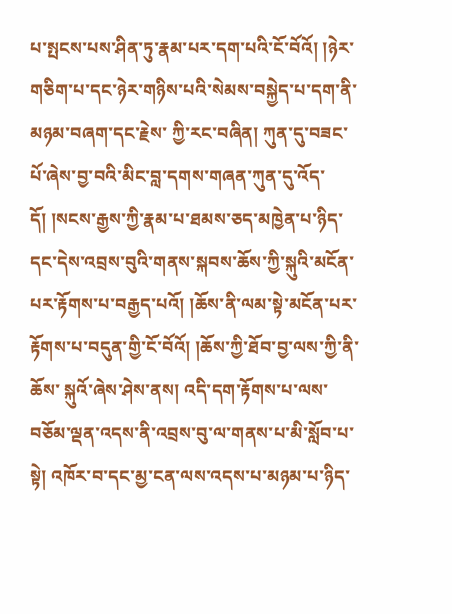པ་སྤངས་པས་ཤིན་ཏུ་རྣམ་པར་དག་པའི་ངོ་བོའོ། །ཉེར་གཅིག་པ་དང་ཉེར་གཉིས་པའི་སེམས་བསྐྱེད་པ་དག་ནི་མཉམ་བཞག་དང་རྗེས་ ཀྱི་རང་བཞིན། ཀུན་དུ་བཟང་པོ་ཞེས་བྱ་བའི་མིང་བླ་དགས་གཞན་ཀུན་དུ་འོད་དོ། །སངས་རྒྱས་ཀྱི་རྣམ་པ་ཐམས་ཅད་མཁྱེན་པ་ཉིད་དང་དེས་འབྲས་བུའི་གནས་སྐབས་ཆོས་ཀྱི་སྐུའི་མངོན་པར་རྟོགས་པ་བརྒྱད་པའོ། །ཆོས་ནི་ལམ་སྟེ་མངོན་པར་རྟོགས་པ་བདུན་གྱི་ངོ་བོའོ། །ཆོས་ཀྱི་ཐོབ་བྱ་ལས་ཀྱི་ནི་ཆོས་ སྐུའོ་ཞེས་ཤེས་ནས། འདི་དག་རྟོགས་པ་ལས་བཅོམ་ལྡན་འདས་ནི་འབྲས་བུ་ལ་གནས་པ་མི་སློབ་པ་སྟེ། འཁོར་བ་དང་མྱ་ངན་ལས་འདས་པ་མཉམ་པ་ཉིད་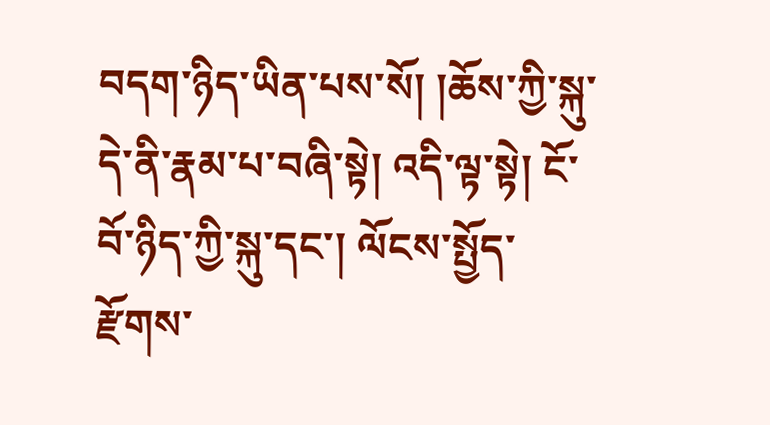བདག་ཉིད་ཡིན་པས་སོ། །ཆོས་ཀྱི་སྐུ་དེ་ནི་རྣམ་པ་བཞི་སྟེ། འདི་ལྟ་སྟེ། ངོ་བོ་ཉིད་ཀྱི་སྐུ་དང་། ལོངས་སྤྱོད་རྫོགས་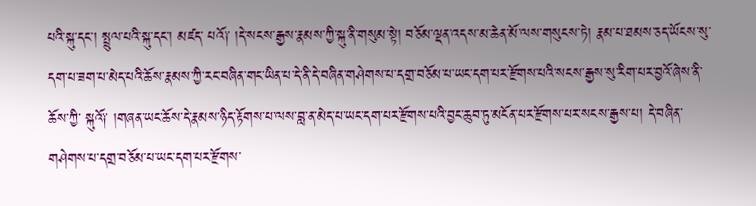པའི་སྐུ་དང་། སྤྲུལ་པའི་སྐུ་དང་། མཛད་ པའོ༑ །དེ་སངས་རྒྱས་རྣམས་ཀྱི་སྐུ་ནི་གསུམ་སྟེ། བཅོམ་ལྡན་འདས་མ་ཆེན་མོ་ལས་གསུངས་ཏེ། རྣམ་པ་ཐམས་ཅད་ཡོངས་སུ་དག་པ་ཟག་པ་མེད་པའི་ཆོས་རྣམས་ཀྱི་རང་བཞིན་གང་ཡིན་པ་དེ་ནི་དེ་བཞིན་གཤེགས་པ་དགྲ་བཅོམ་པ་ཡང་དག་པར་རྫོགས་པའི་སངས་རྒྱས་སུ་རིག་པར་བྱའོ་ཞེས་ནི་ཆོས་ཀྱི་ སྐུའོ༑ །གཞན་ཡང་ཆོས་དེ་རྣམས་ཉིད་རྟོགས་པ་ལས་བླ་ན་མེད་པ་ཡང་དག་པར་རྫོགས་པའི་བྱང་ཆུབ་ཏུ་མངོན་པར་རྫོགས་པར་སངས་རྒྱས་པ། དེ་བཞིན་གཤེགས་པ་དགྲ་བཅོམ་པ་ཡང་དག་པར་རྫོགས་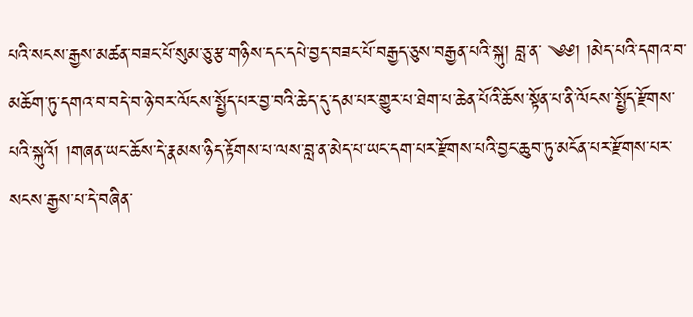པའི་སངས་རྒྱས་མཚན་བཟང་པོ་སུམ་ཅུ་རྩ་གཉིས་དང་དཔེ་བྱད་བཟང་པོ་བརྒྱད་ཅུས་བརྒྱན་པའི་སྐུ། བླ་ན་ ༄༅། །མེད་པའི་དགའ་བ་མཆོག་ཏུ་དགའ་བ་བདེ་བ་ཉེ་བར་ལོངས་སྤྱོད་པར་བྱ་བའི་ཆེད་དུ་དམ་པར་གྱུར་པ་ཐེག་པ་ཆེན་པོའི་ཆོས་སྟོན་པ་ནི་ལོངས་སྤྱོད་རྫོགས་པའི་སྐུའོ། །གཞན་ཡང་ཆོས་དེ་རྣམས་ཉིད་རྟོགས་པ་ལས་བླ་ན་མེད་པ་ཡང་དག་པར་རྫོགས་པའི་བྱང་ཆུབ་ཏུ་མངོན་པར་རྫོགས་པར་ སངས་རྒྱས་པ་དེ་བཞིན་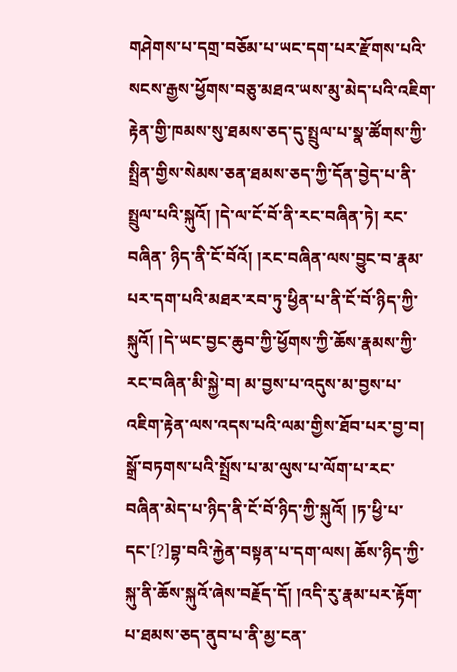གཤེགས་པ་དགྲ་བཅོམ་པ་ཡང་དག་པར་རྫོགས་པའི་སངས་རྒྱས་ཕྱོགས་བཅུ་མཐའ་ཡས་མུ་མེད་པའི་འཇིག་རྟེན་གྱི་ཁམས་སུ་ཐམས་ཅད་དུ་སྤྲུལ་པ་སྣ་ཚོགས་ཀྱི་སྤྲིན་གྱིས་སེམས་ཅན་ཐམས་ཅད་ཀྱི་དོན་བྱེད་པ་ནི་སྤྲུལ་པའི་སྐུའོ། །དེ་ལ་ངོ་བོ་ནི་རང་བཞིན་ཏེ། རང་བཞིན་ ཉིད་ནི་ངོ་བོའོ། །རང་བཞིན་ལས་བྱུང་བ་རྣམ་པར་དག་པའི་མཐར་རབ་ཏུ་ཕྱིན་པ་ནི་ངོ་བོ་ཉིད་ཀྱི་སྐུའོ། །དེ་ཡང་བྱང་ཆུབ་ཀྱི་ཕྱོགས་ཀྱི་ཆོས་རྣམས་ཀྱི་རང་བཞིན་མི་སྐྱེ་བ། མ་བྱས་པ་འདུས་མ་བྱས་པ་འཇིག་རྟེན་ལས་འདས་པའི་ལམ་གྱིས་ཐོབ་པར་བྱ་བ། སྒྲོ་བཏགས་པའི་སྤྲོས་པ་མ་ལུས་པ་ལོག་པ་རང་ བཞིན་མེད་པ་ཉིད་ནི་ངོ་བོ་ཉིད་ཀྱི་སྐུའོ། །ཏ་ཕྱི་པ་དང་[?]བྷ་བའི་རྐྱེན་བསྟན་པ་དག་ལས། ཆོས་ཉིད་ཀྱི་སྐུ་ནི་ཆོས་སྐུའོ་ཞེས་བརྗོད་དོ། །འདི་རུ་རྣམ་པར་རྟོག་པ་ཐམས་ཅད་ནུབ་པ་ནི་མྱ་ངན་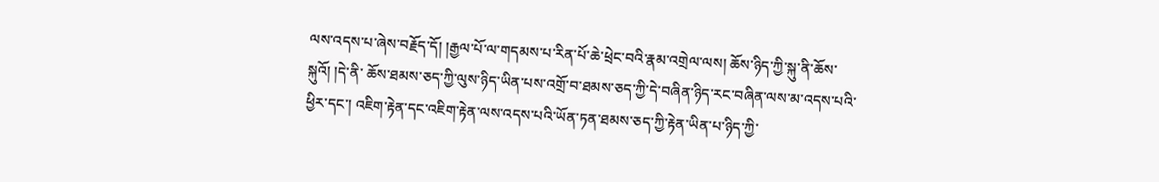ལས་འདས་པ་ཞེས་བརྗོད་དོ། །རྒྱལ་པོ་ལ་གདམས་པ་རིན་པོ་ཆེ་ཕྲེང་བའི་རྣམ་འགྲེལ་ལས། ཆོས་ཉིད་ཀྱི་སྐུ་ནི་ཆོས་སྐུའོ། །དེ་ནི་ ཆོས་ཐམས་ཅད་ཀྱི་ལུས་ཉིད་ཡིན་པས་འགྲོ་བ་ཐམས་ཅད་ཀྱི་དེ་བཞིན་ཉིད་རང་བཞིན་ལས་མ་འདས་པའི་ཕྱིར་དང་། འཇིག་རྟེན་དང་འཇིག་རྟེན་ལས་འདས་པའི་ཡོན་ཏན་ཐམས་ཅད་ཀྱི་རྟེན་ཡིན་པ་ཉིད་ཀྱི་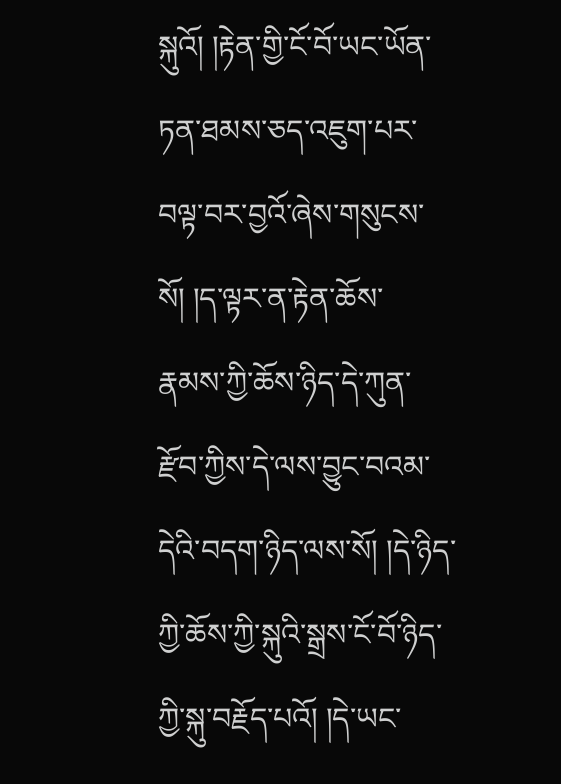སྐུའོ། །རྟེན་གྱི་ངོ་བོ་ཡང་ཡོན་ཏན་ཐམས་ཅད་འཇུག་པར་བལྟ་བར་བྱའོ་ཞེས་གསུངས་སོ། །ད་ལྟར་ན་རྟེན་ཆོས་ རྣམས་ཀྱི་ཆོས་ཉིད་དེ་ཀུན་རྫོབ་ཀྱིས་དེ་ལས་བྱུང་བའམ་དེའི་བདག་ཉིད་ལས་སོ། །དེ་ཉིད་ཀྱི་ཆོས་ཀྱི་སྐུའི་སྒྲས་ངོ་བོ་ཉིད་ཀྱི་སྐུ་བརྗོད་པའོ། །དེ་ཡང་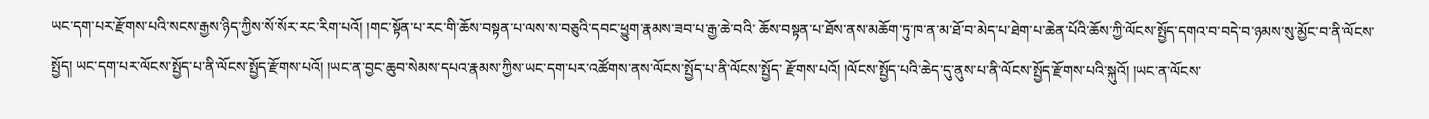ཡང་དག་པར་རྫོགས་པའི་སངས་རྒྱས་ཉིད་ཀྱིས་སོ་སོར་རང་རིག་པའོ། །གང་སྟོན་པ་རང་གི་ཆོས་བསྟན་པ་ལས་ས་བཅུའི་དབང་ཕྱུག་རྣམས་ཟབ་པ་རྒྱ་ཆེ་བའི་ ཆོས་བསྟན་པ་ཐོས་ནས་མཆོག་ཏུ་ཁ་ན་མ་ཐོ་བ་མེད་པ་ཐེག་པ་ཆེན་པོའི་ཆོས་ཀྱི་ལོངས་སྤྱོད་དགའ་བ་བདེ་བ་ཉམས་སུ་མྱོང་བ་ནི་ལོངས་སྤྱོད། ཡང་དག་པར་ལོངས་སྤྱོད་པ་ནི་ལོངས་སྤྱོད་རྫོགས་པའོ། །ཡང་ན་བྱང་ཆུབ་སེམས་དཔའ་རྣམས་ཀྱིས་ཡང་དག་པར་འཚོགས་ནས་ལོངས་སྤྱོད་པ་ནི་ལོངས་སྤྱོད་ རྫོགས་པའོ། །ལོངས་སྤྱོད་པའི་ཆེད་དུ་ནུས་པ་ནི་ལོངས་སྤྱོད་རྫོགས་པའི་སྐུའོ། །ཡང་ན་ལོངས་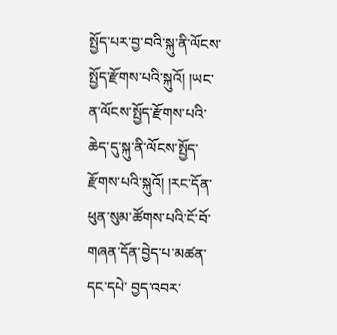སྤྱོད་པར་བྱ་བའི་སྐུ་ནི་ལོངས་སྤྱོད་རྫོགས་པའི་སྐུའོ། །ཡང་ན་ལོངས་སྤྱོད་རྫོགས་པའི་ཆེད་དུ་སྐུ་ནི་ལོངས་སྤྱོད་རྫོགས་པའི་སྐུའོ། །རང་དོན་ཕུན་སུམ་ཚོགས་པའི་ངོ་བོ་གཞན་དོན་བྱེད་པ་མཚན་དང་དཔེ་ བྱད་འབར་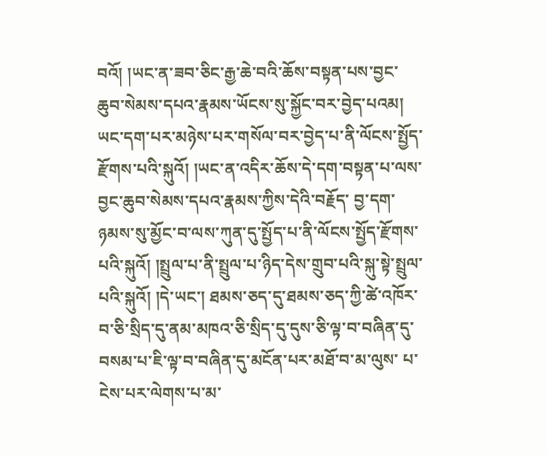བའོ། །ཡང་ན་ཟབ་ཅིང་རྒྱ་ཆེ་བའི་ཆོས་བསྟན་པས་བྱང་ཆུབ་སེམས་དཔའ་རྣམས་ཡོངས་སུ་སྐྱོང་བར་བྱེད་པའམ། ཡང་དག་པར་མཉེས་པར་གསོལ་བར་བྱེད་པ་ནི་ལོངས་སྤྱོད་རྫོགས་པའི་སྐུའོ། །ཡང་ན་འདིར་ཆོས་དེ་དག་བསྟན་པ་ལས་བྱང་ཆུབ་སེམས་དཔའ་རྣམས་ཀྱིས་དེའི་བརྗོད་ བྱ་དག་ཉམས་སུ་མྱོང་བ་ལས་ཀུན་དུ་སྤྱོད་པ་ནི་ལོངས་སྤྱོད་རྫོགས་པའི་སྐུའོ། །སྤྲུལ་པ་ནི་སྤྲུལ་པ་ཉིད་དེས་གྲུབ་པའི་སྐུ་སྟེ་སྤྲུལ་པའི་སྐུའོ། །དེ་ཡང་། ཐམས་ཅད་དུ་ཐམས་ཅད་ཀྱི་ཚེ་འཁོར་བ་ཅི་སྲིད་དུ་ནམ་མཁའ་ཅི་སྲིད་དུ་དུས་ཅི་ལྟ་བ་བཞིན་དུ་བསམ་པ་ཇི་ལྟ་བ་བཞིན་དུ་མངོན་པར་མཐོ་བ་མ་ལུས་ པ་ངེས་པར་ལེགས་པ་མ་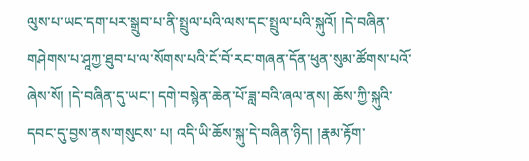ལུས་པ་ཡང་དག་པར་སྒྲུབ་པ་ནི་སྤྲུལ་པའི་ལས་དང་སྤྲུལ་པའི་སྐུའོ། །དེ་བཞིན་གཤེགས་པ་ཤཱཀྱ་ཐུབ་པ་ལ་སོགས་པའི་ངོ་བོ་རང་གཞན་དོན་ཕུན་སུམ་ཚོགས་པའོ་ཞེས་སོ། །དེ་བཞིན་དུ་ཡང་། དགེ་བསྙེན་ཆེན་པོ་ཟླ་བའི་ཞལ་ནས། ཆོས་ཀྱི་སྐུའི་དབང་དུ་བྱས་ནས་གསུངས་ པ། འདི་ཡི་ཆོས་སྐུ་དེ་བཞིན་ཉིད། །རྣམ་རྟོག་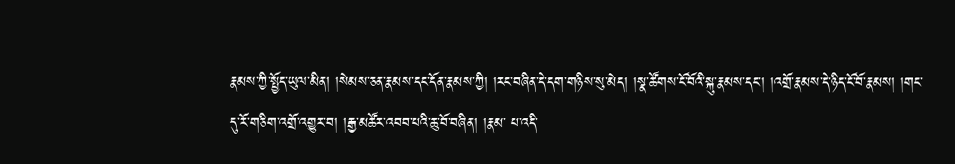རྣམས་ཀྱི་སྤྱོད་ཡུལ་མིན། །སེམས་ཅན་རྣམས་དང་དོན་རྣམས་ཀྱི། །རང་བཞིན་དེ་དག་གཉིས་སུ་མེད། །སྣ་ཚོགས་ངོ་བོའི་སྐུ་རྣམས་དང་། །འགྲོ་རྣམས་དེ་ཉིད་ངོ་བོ་རྣམས། །གང་དུ་རོ་གཅིག་འགྲོ་འགྱུར་བ། །རྒྱ་མཚོར་འབབ་པའི་ཆུ་བོ་བཞིན། །རྣམ་ པ་འདི་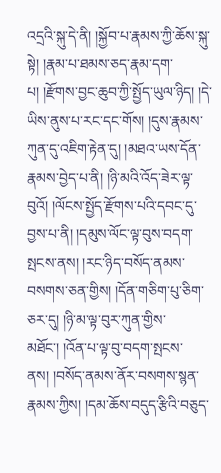འདྲའི་སྐུ་དེ་ནི། །སྐྱོབ་པ་རྣམས་ཀྱི་ཆོས་སྐུ་སྟེ། །རྣམ་པ་ཐམས་ཅད་རྣམ་དག་པ། །རྫོགས་བྱང་ཆུབ་ཀྱི་སྤྱོད་ཡུལ་ཉིད། །དེ་ཡིས་ནུས་པ་རང་དང་གོས། །དུས་རྣམས་ཀུན་དུ་འཇིག་རྟེན་དུ། །མཐའ་ཡས་དོན་རྣམས་བྱེད་པ་ནི། །ཉི་མའི་འོད་ཟེར་ལྟ་བུའོ། །ལོངས་སྤྱོད་རྫོགས་པའི་དབང་དུ་ བྱས་པ་ནི། །དམུས་ལོང་ལྟ་བུས་བདག་སྤངས་ནས། །རང་ཉིད་བསོད་ནམས་བསགས་ཅན་གྱིས། །དོན་གཅིག་པུ་ཅིག་ཅར་དུ། །ཉི་མ་ལྟ་བུར་ཀུན་གྱིས་མཐོང་། །འོན་པ་ལྟ་བུ་བདག་སྤངས་ནས། །བསོད་ནམས་ནོར་བསགས་སྙན་རྣམས་ཀྱིས། །དམ་ཆོས་བདུད་རྩིའི་བཅུད་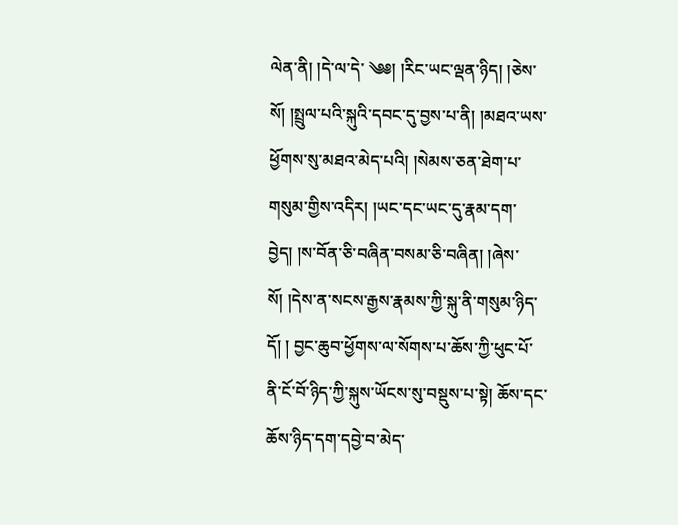ལེན་ནི། །དེ་ལ་དེ་ ༄༅། །རིང་ཡང་ལྡན་ཉིད། །ཅེས་སོ། །སྤྲུལ་པའི་སྐུའི་དབང་དུ་བྱས་པ་ནི། །མཐའ་ཡས་ཕྱོགས་སུ་མཐའ་མེད་པའི། །སེམས་ཅན་ཐེག་པ་གསུམ་གྱིས་འདིར། །ཡང་དང་ཡང་དུ་རྣམ་དག་བྱེད། །ས་བོན་ཅི་བཞིན་བསམ་ཅི་བཞིན། །ཞེས་སོ། །དེས་ན་སངས་རྒྱས་རྣམས་ཀྱི་སྐུ་ནི་གསུམ་ཉིད་དོ། ། བྱང་ཆུབ་ཕྱོགས་ལ་སོགས་པ་ཆོས་ཀྱི་ཕུང་པོ་ནི་ངོ་བོ་ཉིད་ཀྱི་སྐུས་ཡོངས་སུ་བསྡུས་པ་སྟེ། ཆོས་དང་ཆོས་ཉིད་དག་དབྱེ་བ་མེད་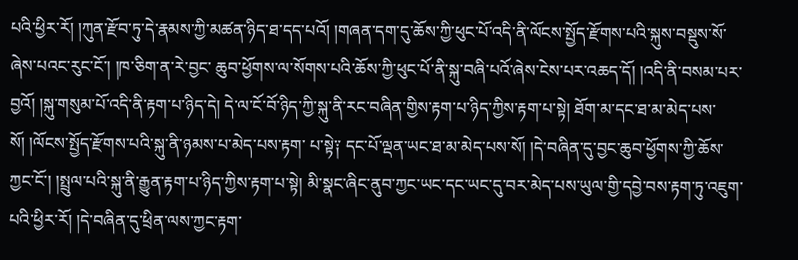པའི་ཕྱིར་རོ། །ཀུན་རྫོབ་ཏུ་དེ་རྣམས་ཀྱི་མཚན་ཉིད་ཐ་དད་པའོ། །གཞན་དག་དུ་ཆོས་ཀྱི་ཕུང་པོ་འདི་ནི་ལོངས་སྤྱོད་རྫོགས་པའི་སྐུས་བསྡུས་སོ་ཞེས་པའང་རུང་ངོ་། །ཁ་ཅིག་ན་རེ་བྱང་ ཆུབ་ཕྱོགས་ལ་སོགས་པའི་ཆོས་ཀྱི་ཕུང་པོ་ནི་སྐུ་བཞི་པའོ་ཞེས་ངེས་པར་འཆད་དོ། །འདི་ནི་བསམ་པར་བྱའོ། །སྐུ་གསུམ་པོ་འདི་ནི་རྟག་པ་ཉིད་དེ། དེ་ལ་ངོ་བོ་ཉིད་ཀྱི་སྐུ་ནི་རང་བཞིན་གྱིས་རྟག་པ་ཉིད་ཀྱིས་རྟག་པ་སྟེ། ཐོག་མ་དང་ཐ་མ་མེད་པས་སོ། །ལོངས་སྤྱོད་རྫོགས་པའི་སྐུ་ནི་ཉམས་པ་མེད་པས་རྟག་ པ་སྟེ༑ དང་པོ་ལྡན་ཡང་ཐ་མ་མེད་པས་སོ། །དེ་བཞིན་དུ་བྱང་ཆུབ་ཕྱོགས་ཀྱི་ཆོས་ཀྱང་ངོ་། །སྤྲུལ་པའི་སྐུ་ནི་རྒྱུན་རྟག་པ་ཉིད་ཀྱིས་རྟག་པ་སྟེ། མི་སྣང་ཞིང་ནུབ་ཀྱང་ཡང་དང་ཡང་དུ་བར་མེད་པས་ཡུལ་གྱི་དབྱེ་བས་རྟག་ཏུ་འཇུག་པའི་ཕྱིར་རོ། །དེ་བཞིན་དུ་ཕྲིན་ལས་ཀྱང་རྟག་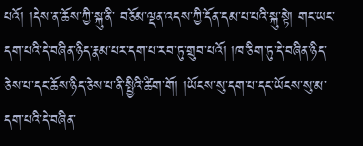པའོ། །དེས་ན་ཆོས་ཀྱི་སྐུ་ནི་ བཅོམ་ལྡན་འདས་ཀྱི་དོན་དམ་པ་པའི་སྐུ་སྟེ། གང་ཡང་དག་པའི་དེ་བཞིན་ཉིད་རྣམ་པར་དག་པ་རབ་ཏུ་གྲུབ་པའོ། །ཁ་ཅིག་ཏུ་དེ་བཞིན་ཉིད་ཅེས་པ་དང་ཆོས་ཉིད་ཅེས་པ་ནི་སྤྱིའི་ཚིག་གོ། །ཡོངས་སུ་དག་པ་དང་ཡོངས་སུ་མ་དག་པའི་དེ་བཞིན་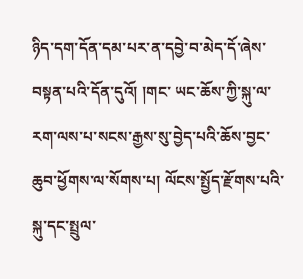ཉིད་དག་དོན་དམ་པར་ན་དབྱེ་བ་མེད་དོ་ཞེས་བསྟན་པའི་དོན་དུའོ། །གང་ ཡང་ཆོས་ཀྱི་སྐུ་ལ་རག་ལས་པ་སངས་རྒྱས་སུ་བྱེད་པའི་ཆོས་བྱང་ཆུབ་ཕྱོགས་ལ་སོགས་པ། ལོངས་སྤྱོད་རྫོགས་པའི་སྐུ་དང་སྤྲུལ་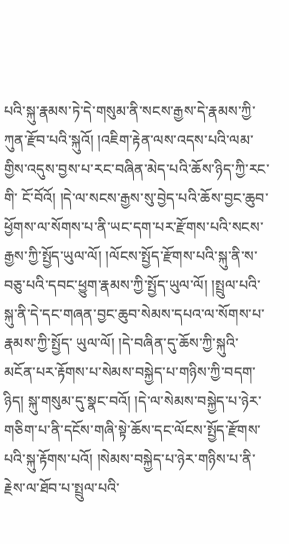པའི་སྐུ་རྣམས་ཏེ་དེ་གསུམ་ནི་སངས་རྒྱས་དེ་རྣམས་ཀྱི་ཀུན་རྫོབ་པའི་སྐུའོ། །འཇིག་རྟེན་ལས་འདས་པའི་ལམ་གྱིས་འདུས་བྱས་པ་རང་བཞིན་མེད་པའི་ཆོས་ཉིད་ཀྱི་རང་གི་ ངོ་བོའོ། །དེ་ལ་སངས་རྒྱས་སུ་བྱེད་པའི་ཆོས་བྱང་ཆུབ་ཕྱོགས་ལ་སོགས་པ་ནི་ཡང་དག་པར་རྫོགས་པའི་སངས་རྒྱས་ཀྱི་སྤྱོད་ཡུལ་ལོ། །ལོངས་སྤྱོད་རྫོགས་པའི་སྐུ་ནི་ས་བཅུ་པའི་དབང་ཕྱུག་རྣམས་ཀྱི་སྤྱོད་ཡུལ་ལོ། །སྤྲུལ་པའི་སྐུ་ནི་དེ་དང་གཞན་བྱང་ཆུབ་སེམས་དཔའ་ལ་སོགས་པ་རྣམས་ཀྱི་སྤྱོད་ ཡུལ་ལོ། །དེ་བཞིན་དུ་ཆོས་ཀྱི་སྐུའི་མངོན་པར་རྟོགས་པ་སེམས་བསྐྱེད་པ་གཉིས་ཀྱི་བདག་ཉིད། སྐུ་གསུམ་དུ་སྣང་བའོ། །དེ་ལ་སེམས་བསྐྱེད་པ་ཉེར་གཅིག་པ་ནི་དངོས་གཞི་སྟེ་ཆོས་དང་ལོངས་སྤྱོད་རྫོགས་པའི་སྐུ་རྟོགས་པའོ། །སེམས་བསྐྱེད་པ་ཉེར་གཉིས་པ་ནི་རྗེས་ལ་ཐོབ་པ་སྤྲུལ་པའི་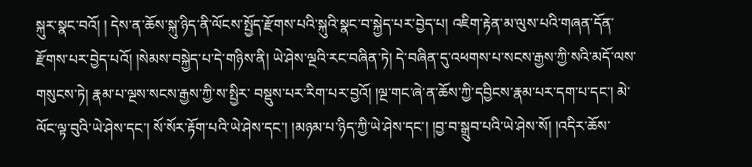སྐུར་སྣང་བའོ། ། དེས་ན་ཆོས་སྐུ་ཉིད་ནི་ལོངས་སྤྱོད་རྫོགས་པའི་སྐུའི་སྣང་བ་སྐྱེད་པར་བྱེད་པ། འཇིག་རྟེན་མ་ལུས་པའི་གཞན་དོན་རྫོགས་པར་བྱེད་པའོ། །སེམས་བསྐྱེད་པ་དེ་གཉིས་ནི། ཡེ་ཤེས་ལྔའི་རང་བཞིན་ཏེ། དེ་བཞིན་དུ་འཕགས་པ་སངས་རྒྱས་ཀྱི་སའི་མདོ་ལས་གསུངས་ཏེ། རྣམ་པ་ལྔས་སངས་རྒྱས་ཀྱི་ས་སྤྱིར་ བསྡུས་པར་རིག་པར་བྱའོ། །ལྔ་གང་ཞེ་ན་ཆོས་ཀྱི་དབྱིངས་རྣམ་པར་དག་པ་དང་། མེ་ལོང་ལྟ་བུའི་ཡེ་ཤེས་དང་། སོ་སོར་རྟོག་པའི་ཡེ་ཤེས་དང་། །མཉམ་པ་ཉིད་ཀྱི་ཡེ་ཤེས་དང་། །བྱ་བ་སྒྲུབ་པའི་ཡེ་ཤེས་སོ། །འདིར་ཆོས་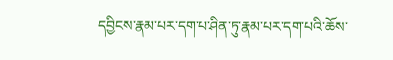དབྱིངས་རྣམ་པར་དག་པ་ཤིན་ཏུ་རྣམ་པར་དག་པའི་ཆོས་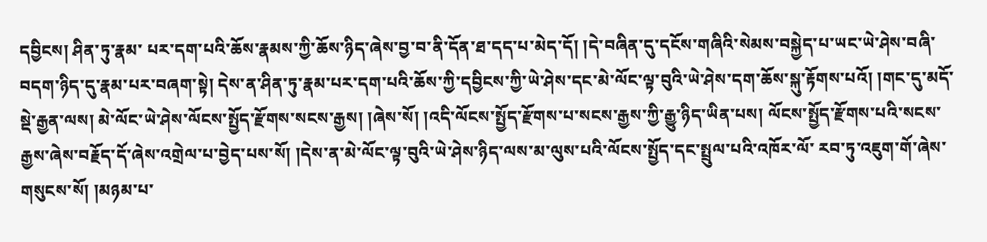དབྱིངས། ཤིན་ཏུ་རྣམ་ པར་དག་པའི་ཆོས་རྣམས་ཀྱི་ཆོས་ཉིད་ཞེས་བྱ་བ་ནི་དོན་ཐ་དད་པ་མེད་དོ། །དེ་བཞིན་དུ་དངོས་གཞིའི་སེམས་བསྐྱེད་པ་ཡང་ཡེ་ཤེས་བཞི་བདག་ཉིད་དུ་རྣམ་པར་བཞག་སྟེ། དེས་ན་ཤིན་ཏུ་རྣམ་པར་དག་པའི་ཆོས་ཀྱི་དབྱིངས་ཀྱི་ཡེ་ཤེས་དང་མེ་ལོང་ལྟ་བུའི་ཡེ་ཤེས་དག་ཆོས་སྐུ་རྟོགས་པའོ། །གང་དུ་མདོ་ སྡེ་རྒྱན་ལས། མེ་ལོང་ཡེ་ཤེས་ལོངས་སྤྱོད་རྫོགས་སངས་རྒྱས། །ཞེས་སོ། །འདི་ལོངས་སྤྱོད་རྫོགས་པ་སངས་རྒྱས་ཀྱི་རྒྱུ་ཉིད་ཡིན་པས། ལོངས་སྤྱོད་རྫོགས་པའི་སངས་རྒྱས་ཞེས་བརྗོད་དོ་ཞེས་འགྲེལ་པ་བྱེད་པས་སོ། །དེས་ན་མེ་ལོང་ལྟ་བུའི་ཡེ་ཤེས་ཉིད་ལས་མ་ལུས་པའི་ལོངས་སྤྱོད་དང་སྤྲུལ་པའི་འཁོར་ལོ་ རབ་ཏུ་འཇུག་གོ་ཞེས་གསུངས་སོ། །མཉམ་པ་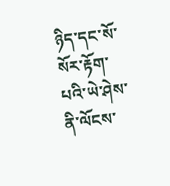ཉིད་དང་སོ་སོར་རྟོག་པའི་ཡེ་ཤེས་ནི་ལོངས་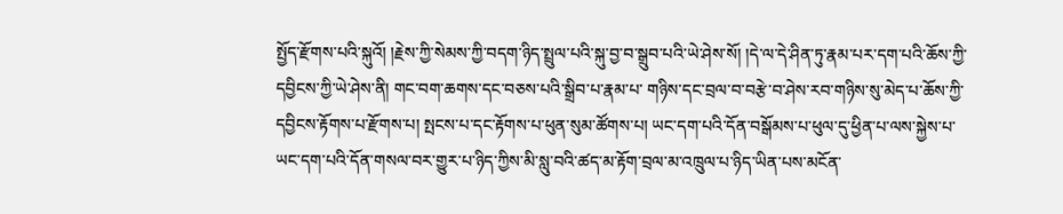སྤྱོད་རྫོགས་པའི་སྐུའོ། །རྗེས་ཀྱི་སེམས་ཀྱི་བདག་ཉིད་སྤྲུལ་པའི་སྐུ་བྱ་བ་སྒྲུབ་པའི་ཡེ་ཤེས་སོ། །དེ་ལ་དེ་ཤིན་ཏུ་རྣམ་པར་དག་པའི་ཆོས་ཀྱི་དབྱིངས་ཀྱི་ཡེ་ཤེས་ནི། གང་བག་ཆགས་དང་བཅས་པའི་སྒྲིབ་པ་རྣམ་པ་ གཉིས་དང་བྲལ་བ་བརྩེ་བ་ཤེས་རབ་གཉིས་སུ་མེད་པ་ཆོས་ཀྱི་དབྱིངས་རྟོགས་པ་རྫོགས་པ། སྤངས་པ་དང་རྟོགས་པ་ཕུན་སུམ་ཚོགས་པ། ཡང་དག་པའི་དོན་བསྒོམས་པ་ཕུལ་དུ་ཕྱིན་པ་ལས་སྐྱེས་པ་ཡང་དག་པའི་དོན་གསལ་བར་གྱུར་པ་ཉིད་ཀྱིས་མི་སླུ་བའི་ཚད་མ་རྟོག་བྲལ་མ་འཁྲུལ་པ་ཉིད་ཡིན་པས་མངོན་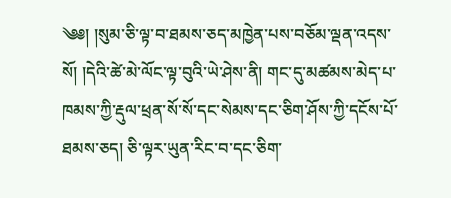༄༅། །སུམ་ཅི་ལྟ་བ་ཐམས་ཅད་མཁྱེན་པས་བཅོམ་ལྡན་འདས་སོ། །དེའི་ཚེ་མེ་ལོང་ལྟ་བུའི་ཡེ་ཤེས་ནི། གང་དུ་མཚམས་མེད་པ་ཁམས་ཀྱི་རྡུལ་ཕྲན་སོ་སོ་དང་སེམས་དང་ཅིག་ཤོས་ཀྱི་དངོས་པོ་ཐམས་ཅད། ཅི་ལྟར་ཡུན་རིང་བ་དང་ཅིག་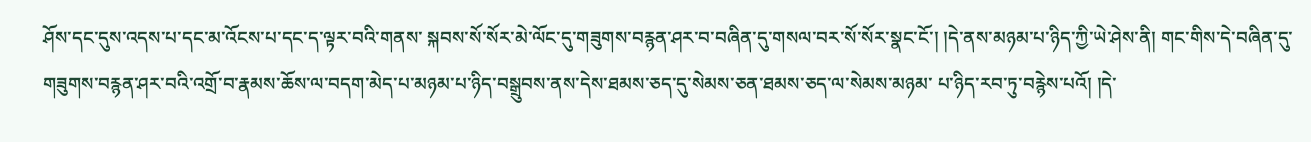ཤོས་དང་དུས་འདས་པ་དང་མ་འོངས་པ་དང་ད་ལྟར་བའི་གནས་ སྐབས་སོ་སོར་མེ་ལོང་དུ་གཟུགས་བརྙན་ཤར་བ་བཞིན་དུ་གསལ་བར་སོ་སོར་སྣང་ངོ་། །དེ་ནས་མཉམ་པ་ཉིད་ཀྱི་ཡེ་ཤེས་ནི། གང་གིས་དེ་བཞིན་དུ་གཟུགས་བརྙན་ཤར་བའི་འགྲོ་བ་རྣམས་ཆོས་ལ་བདག་མེད་པ་མཉམ་པ་ཉིད་བསྒྲུབས་ནས་དེས་ཐམས་ཅད་དུ་སེམས་ཅན་ཐམས་ཅད་ལ་སེམས་མཉམ་ པ་ཉིད་རབ་ཏུ་བརྙེས་པའོ། །དེ་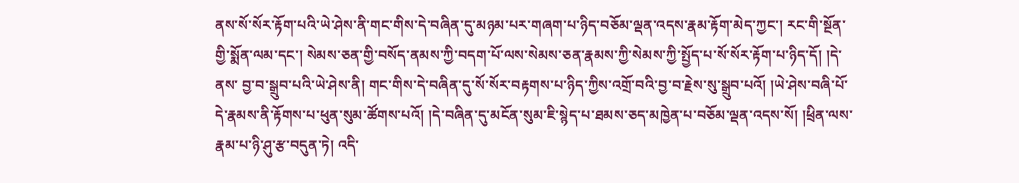ནས་སོ་སོར་རྟོག་པའི་ཡེ་ཤེས་ནི་གང་གིས་དེ་བཞིན་དུ་མཉམ་པར་གཞག་པ་ཉིད་བཅོམ་ལྡན་འདས་རྣམ་རྟོག་མེད་ཀྱང་། རང་གི་སྔོན་གྱི་སྨོན་ལམ་དང་། སེམས་ཅན་གྱི་བསོད་ནམས་ཀྱི་བདག་པོ་ལས་སེམས་ཅན་རྣམས་ཀྱི་སེམས་ཀྱི་སྤྱོད་པ་སོ་སོར་རྟོག་པ་ཉིད་དོ། །དེ་ནས་ བྱ་བ་སྒྲུབ་པའི་ཡེ་ཤེས་ནི། གང་གིས་དེ་བཞིན་དུ་སོ་སོར་བརྟགས་པ་ཉིད་ཀྱིས་འགྲོ་བའི་བྱ་བ་རྗེས་སུ་སྒྲུབ་པའོ། །ཡེ་ཤེས་བཞི་པོ་དེ་རྣམས་ནི་རྟོགས་པ་ཕུན་སུམ་ཚོགས་པའོ། །དེ་བཞིན་དུ་མངོན་སུམ་ཇི་སྙེད་པ་ཐམས་ཅད་མཁྱེན་པ་བཅོམ་ལྡན་འདས་སོ། །ཕྲིན་ལས་རྣམ་པ་ཉི་ཤུ་རྩ་བདུན་ཏེ། འདི་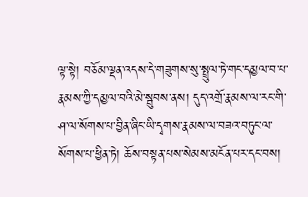ལྟ་སྟེ། བཅོམ་ལྡན་འདས་དེ་གཟུགས་སུ་སྤྲུལ་ཏེ་གང་དམྱལ་བ་པ་རྣམས་ཀྱི་དམྱལ་བའི་མེ་སྦུབས་ནས། དུད་འགྲོ་རྣམས་ལ་རང་གི་ཤ་ལ་སོགས་པ་བྱིན་ཞིང་ཡི་དྭགས་རྣམས་ལ་བཟའ་བཏུང་ལ་སོགས་པ་ཕྱིན་ཏེ། ཆོས་བསྟན་པས་སེམས་མངོན་པར་དང་བས།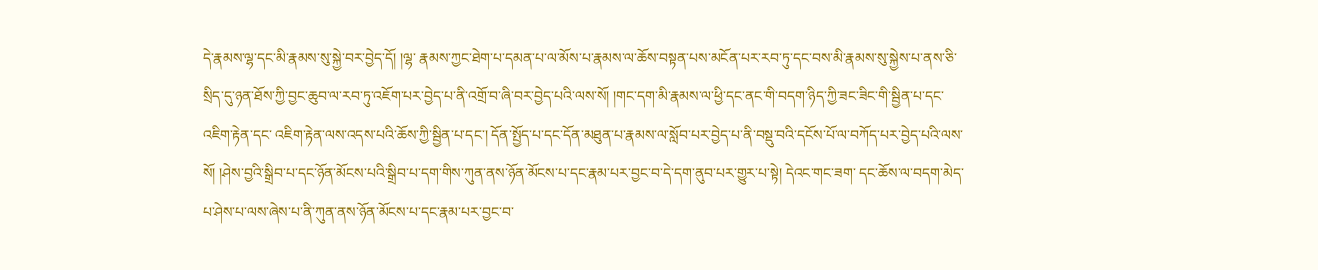དེ་རྣམས་ལྷ་དང་མི་རྣམས་སུ་སྐྱེ་བར་བྱེད་དོ། །ལྷ་ རྣམས་ཀྱང་ཐེག་པ་དམན་པ་ལ་མོས་པ་རྣམས་ལ་ཆོས་བསྟན་པས་མངོན་པར་རབ་ཏུ་དང་བས་མི་རྣམས་སུ་སྐྱེས་པ་ནས་ཅི་སྲིད་དུ་ཉན་ཐོས་ཀྱི་བྱང་ཆུབ་ལ་རབ་ཏུ་འཇོག་པར་བྱེད་པ་ནི་འགྲོ་བ་ཞི་བར་བྱེད་པའི་ལས་སོ། །གང་དག་མི་རྣམས་ལ་ཕྱི་དང་ནང་གི་བདག་ཉིད་ཀྱི་ཟང་ཟིང་གི་སྦྱིན་པ་དང་འཇིག་རྟེན་དང་ འཇིག་རྟེན་ལས་འདས་པའི་ཆོས་ཀྱི་སྦྱིན་པ་དང་། དོན་སྤྱོད་པ་དང་དོན་མཐུན་པ་རྣམས་ལ་སློབ་པར་བྱེད་པ་ནི་བསྡུ་བའི་དངོས་པོ་ལ་བཀོད་པར་བྱེད་པའི་ལས་སོ། །ཤེས་བྱའི་སྒྲིབ་པ་དང་ཉོན་མོངས་པའི་སྒྲིབ་པ་དག་གིས་ཀུན་ནས་ཉོན་མོངས་པ་དང་རྣམ་པར་བྱང་བ་དེ་དག་ནུབ་པར་གྱུར་པ་སྟེ། དེའང་གང་ཟག་ དང་ཆོས་ལ་བདག་མེད་པ་ཤེས་པ་ལས་ཞེས་པ་ནི་ཀུན་ནས་ཉོན་མོངས་པ་དང་རྣམ་པར་བྱང་བ་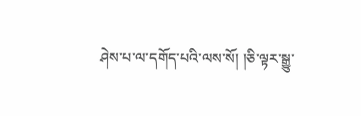ཤེས་པ་ལ་དགོད་པའི་ལས་སོ། །ཅི་ལྟར་སྒྱུ་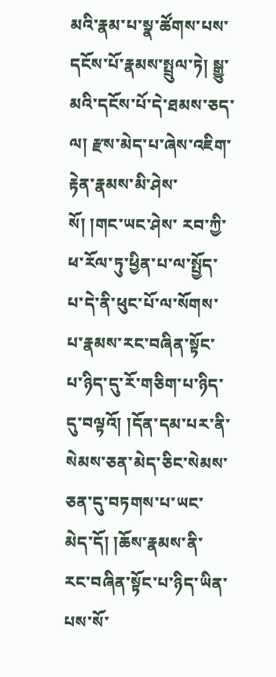མའི་རྣམ་པ་སྣ་ཚོགས་པས་དངོས་པོ་རྣམས་སྤྲུལ་ཏེ། སྒྱུ་མའི་དངོས་པོ་དེ་ཐམས་ཅད་ལ། རྫས་མེད་པ་ཞེས་འཇིག་རྟེན་རྣམས་མི་ཤེས་སོ། །གང་ཡང་ཤེས་ རབ་ཀྱི་ཕ་རོལ་ཏུ་ཕྱིན་པ་ལ་སྤྱོད་པ་དེ་ནི་ཕུང་པོ་ལ་སོགས་པ་རྣམས་རང་བཞིན་སྟོང་པ་ཉིད་དུ་རོ་གཅིག་པ་ཉིད་དུ་བལྟའོ། །དོན་དམ་པར་ནི་སེམས་ཅན་མེད་ཅིང་སེམས་ཅན་དུ་བཏགས་པ་ཡང་མེད་དོ། །ཆོས་རྣམས་ནི་རང་བཞིན་སྟོང་པ་ཉིད་ཡིན་པས་སོ་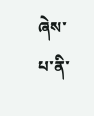ཞེས་པ་ནི་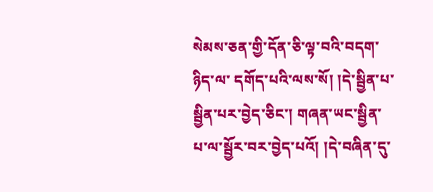སེམས་ཅན་གྱི་དོན་ཅི་ལྟ་བའི་བདག་ཉིད་ལ་ དགོད་པའི་ལས་སོ། །དེ་སྦྱིན་པ་སྦྱིན་པར་བྱེད་ཅིང་། གཞན་ཡང་སྦྱིན་པ་ལ་སྦྱོར་བར་བྱེད་པའོ། །དེ་བཞིན་དུ་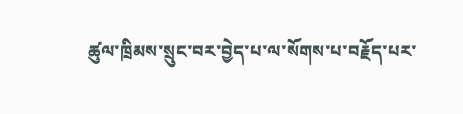ཚུལ་ཁྲིམས་སྲུང་བར་བྱེད་པ་ལ་སོགས་པ་བརྗོད་པར་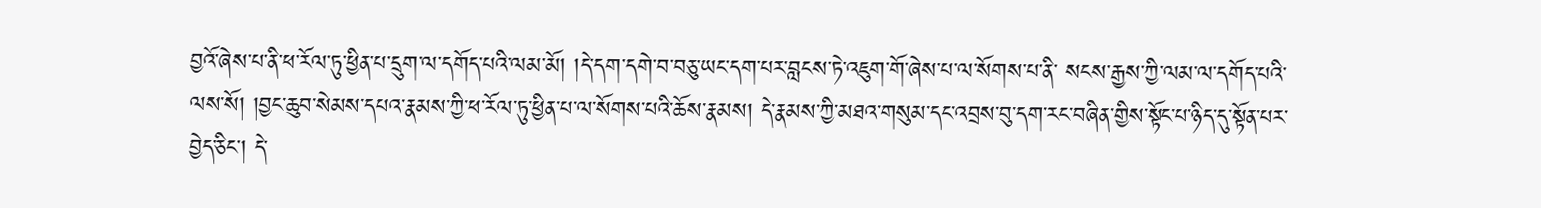བྱའོ་ཞེས་པ་ནི་ཕ་རོལ་ཏུ་ཕྱིན་པ་དྲུག་ལ་དགོད་པའི་ལམ་མོ། །དེ་དག་དགེ་བ་བཅུ་ཡང་དག་པར་བླངས་ཏེ་འཇུག་གོ་ཞེས་པ་ལ་སོགས་པ་ནི་ སངས་རྒྱས་ཀྱི་ལམ་ལ་དགོད་པའི་ལས་སོ། །བྱང་ཆུབ་སེམས་དཔའ་རྣམས་ཀྱི་ཕ་རོལ་ཏུ་ཕྱིན་པ་ལ་སོགས་པའི་ཆོས་རྣམས། དེ་རྣམས་ཀྱི་མཐའ་གསུམ་དང་འབྲས་བུ་དག་རང་བཞིན་གྱིས་སྟོང་པ་ཉིད་དུ་སྟོན་པར་བྱེད་ཅིང་། དེ་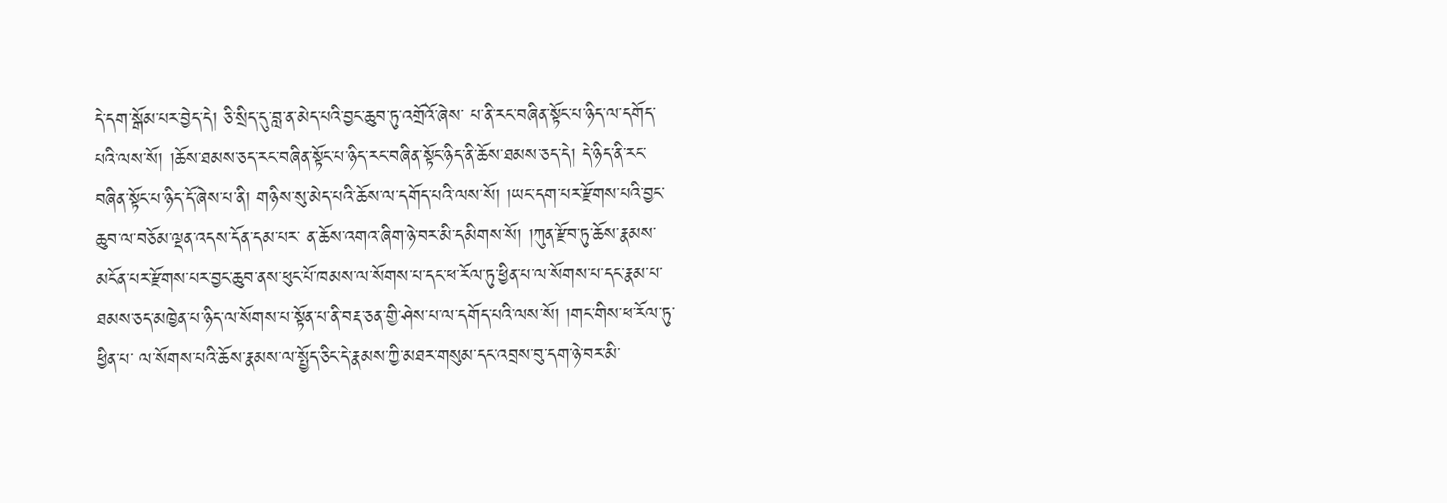དེ་དག་སྒོམ་པར་བྱེད་དེ། ཅི་སྲིད་དུ་བླ་ན་མེད་པའི་བྱང་ཆུབ་ཏུ་འགྲོའོ་ཞེས་ པ་ནི་རང་བཞིན་སྟོང་པ་ཉིད་ལ་དགོད་པའི་ལས་སོ། །ཆོས་ཐམས་ཅད་རང་བཞིན་སྟོང་པ་ཉིད་རང་བཞིན་སྟོང་ཉིད་ནི་ཆོས་ཐམས་ཅད་དེ། དེ་ཉིད་ནི་རང་བཞིན་སྟོང་པ་ཉིད་དོ་ཞེས་པ་ནི། གཉིས་སུ་མེད་པའི་ཆོས་ལ་དགོད་པའི་ལས་སོ། །ཡང་དག་པར་རྫོགས་པའི་བྱང་ཆུབ་ལ་བཅོམ་ལྡན་འདས་དོན་དམ་པར་ ན་ཆོས་འགའ་ཞིག་ཉེ་བར་མི་དམིགས་སོ། །ཀུན་རྫོབ་ཏུ་ཆོས་རྣམས་མངོན་པར་རྫོགས་པར་བྱང་ཆུབ་ནས་ཕུང་པོ་ཁམས་ལ་སོགས་པ་དང་ཕ་རོལ་ཏུ་ཕྱིན་པ་ལ་སོགས་པ་དང་རྣམ་པ་ཐམས་ཅད་མཁྱེན་པ་ཉིད་ལ་སོགས་པ་སྟོན་པ་ནི་བརྡ་ཅན་གྱི་ཤེས་པ་ལ་དགོད་པའི་ལས་སོ། །གང་གིས་ཕ་རོལ་ཏུ་ཕྱིན་པ་ ལ་སོགས་པའི་ཆོས་རྣམས་ལ་སྤྱོད་ཅིང་དེ་རྣམས་ཀྱི་མཐར་གསུམ་དང་འབྲས་བུ་དག་ཉེ་བར་མི་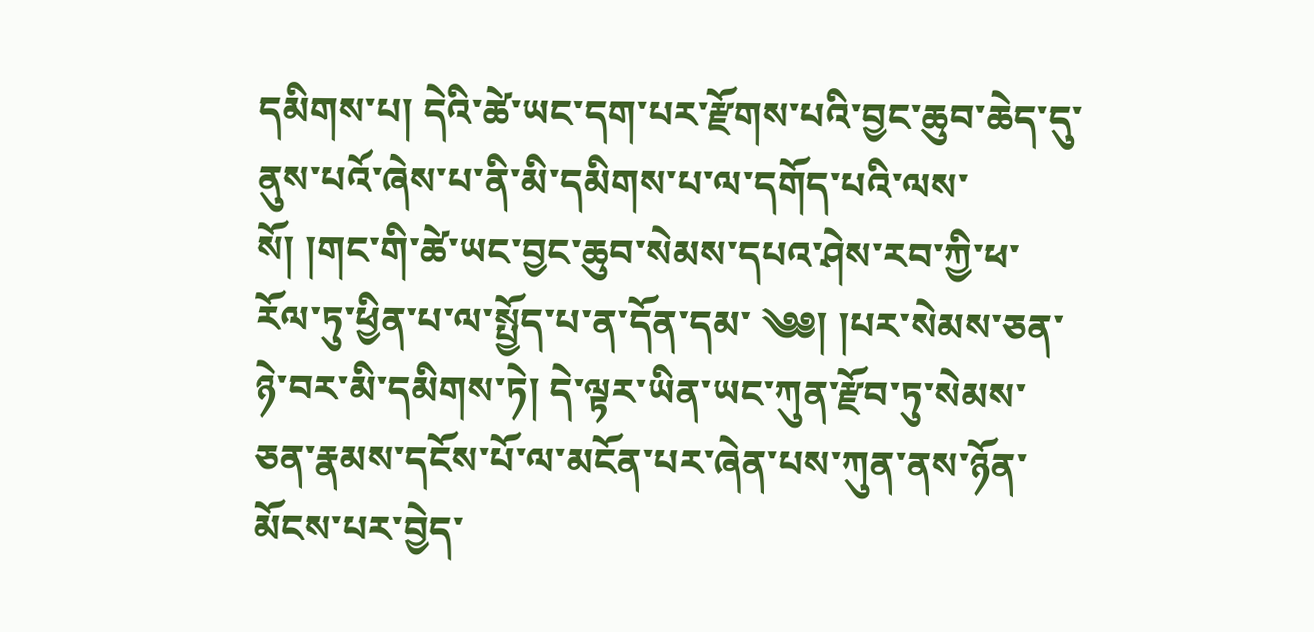དམིགས་པ། དེའི་ཚེ་ཡང་དག་པར་རྫོགས་པའི་བྱང་ཆུབ་ཆེད་དུ་ནུས་པའོ་ཞེས་པ་ནི་མི་དམིགས་པ་ལ་དགོད་པའི་ལས་སོ། །གང་གི་ཚེ་ཡང་བྱང་ཆུབ་སེམས་དཔའ་ཤེས་རབ་ཀྱི་ཕ་རོལ་ཏུ་ཕྱིན་པ་ལ་སྤྱོད་པ་ན་དོན་དམ་ ༄༅། །པར་སེམས་ཅན་ཉེ་བར་མི་དམིགས་ཏེ། དེ་ལྟར་ཡིན་ཡང་ཀུན་རྫོབ་ཏུ་སེམས་ཅན་རྣམས་དངོས་པོ་ལ་མངོན་པར་ཞེན་པས་ཀུན་ནས་ཉོན་མོངས་པར་བྱེད་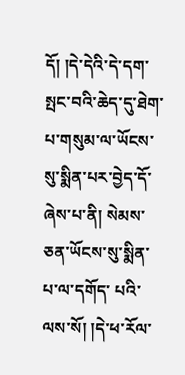དོ། །དེ་དེའི་དེ་དག་སྤང་བའི་ཆེད་དུ་ཐེག་པ་གསུམ་ལ་ཡོངས་སུ་སྨིན་པར་བྱེད་དོ་ཞེས་པ་ནི། སེམས་ཅན་ཡོངས་སུ་སྨིན་པ་ལ་དགོད་ པའི་ལས་སོ། །དེ་ཕ་རོལ་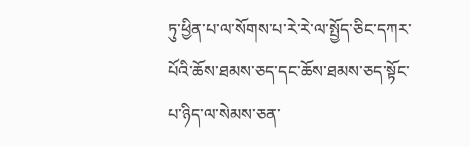ཏུ་ཕྱིན་པ་ལ་སོགས་པ་རེ་རེ་ལ་སྤྱོད་ཅིང་དཀར་པོའི་ཆོས་ཐམས་ཅད་དང་ཆོས་ཐམས་ཅད་སྟོང་པ་ཉིད་ལ་སེམས་ཅན་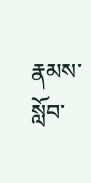རྣམས་སློབ་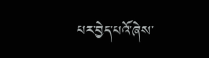པར་བྱེད་པའོ་ཞེས་